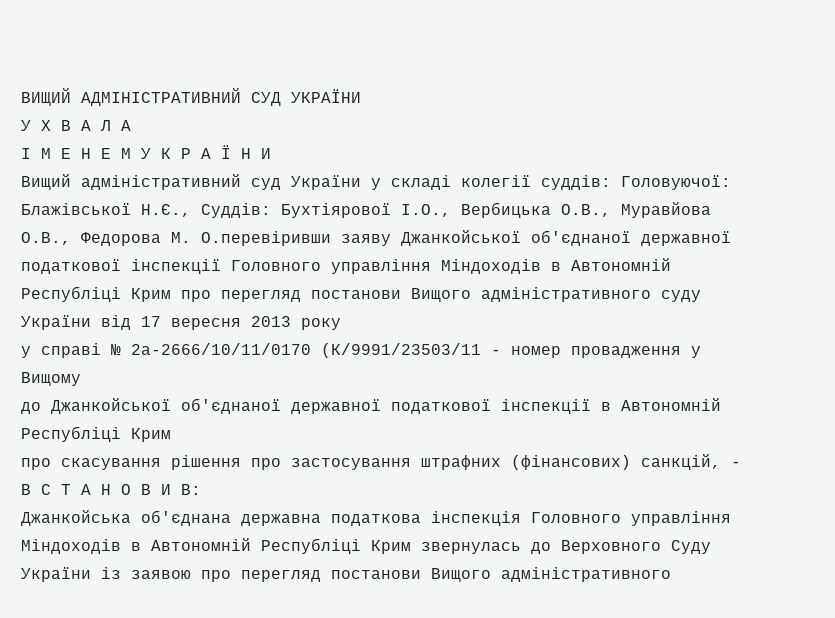ВИЩИЙ АДМІНІСТРАТИВНИЙ СУД УКРАЇНИ
У Х В А Л А
І М Е Н Е М У К Р А Ї Н И
Вищий адміністративний суд України у складі колегії суддів: Головуючої: Блажівської Н.Є., Суддів: Бухтіярової І.О., Вербицька О.В., Муравйова О.В., Федорова М. О.перевіривши заяву Джанкойської об'єднаної державної податкової інспекції Головного управління Міндоходів в Автономній Республіці Крим про перегляд постанови Вищого адміністративного суду України від 17 вересня 2013 року
у справі № 2а-2666/10/11/0170 (К/9991/23503/11 - номер провадження у Вищому
до Джанкойської об'єднаної державної податкової інспекції в Автономній
Республіці Крим
про скасування рішення про застосування штрафних (фінансових) санкцій, -
В С Т А Н О В И В:
Джанкойська об'єднана державна податкова інспекція Головного управління Міндоходів в Автономній Республіці Крим звернулась до Верховного Суду України із заявою про перегляд постанови Вищого адміністративного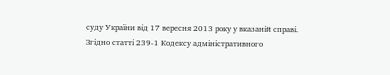суду України від 17 вересня 2013 року у вказаній справі.
Згідно статті 239-1 Кодексу адміністративного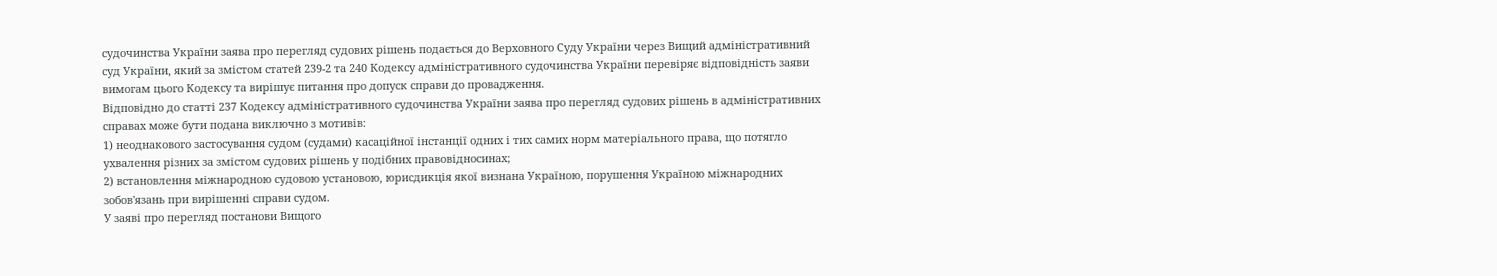судочинства України заява про перегляд судових рішень подається до Верховного Суду України через Вищий адміністративний суд України, який за змістом статей 239-2 та 240 Кодексу адміністративного судочинства України перевіряє відповідність заяви вимогам цього Кодексу та вирішує питання про допуск справи до провадження.
Відповідно до статті 237 Кодексу адміністративного судочинства України заява про перегляд судових рішень в адміністративних справах може бути подана виключно з мотивів:
1) неоднакового застосування судом (судами) касаційної інстанції одних і тих самих норм матеріального права, що потягло ухвалення різних за змістом судових рішень у подібних правовідносинах;
2) встановлення міжнародною судовою установою, юрисдикція якої визнана Україною, порушення Україною міжнародних зобов'язань при вирішенні справи судом.
У заяві про перегляд постанови Вищого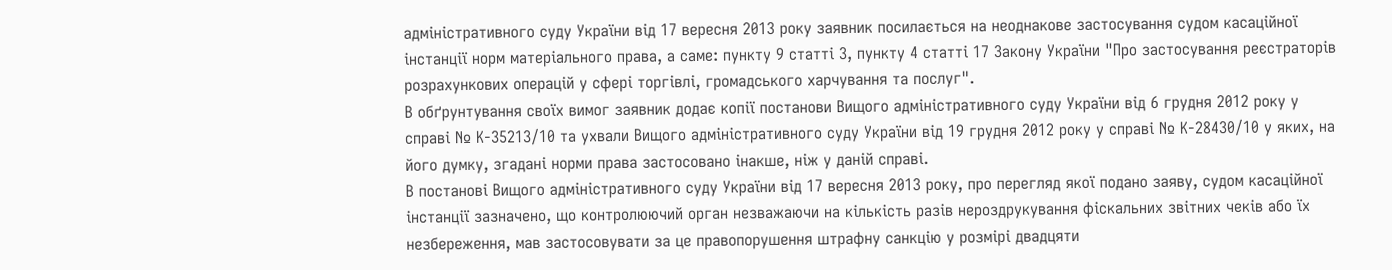адміністративного суду України від 17 вересня 2013 року заявник посилається на неоднакове застосування судом касаційної інстанції норм матеріального права, а саме: пункту 9 статті 3, пункту 4 статті 17 Закону України "Про застосування реєстраторів розрахункових операцій у сфері торгівлі, громадського харчування та послуг".
В обґрунтування своїх вимог заявник додає копії постанови Вищого адміністративного суду України від 6 грудня 2012 року у справі № К-35213/10 та ухвали Вищого адміністративного суду України від 19 грудня 2012 року у справі № К-28430/10 у яких, на його думку, згадані норми права застосовано інакше, ніж у даній справі.
В постанові Вищого адміністративного суду України від 17 вересня 2013 року, про перегляд якої подано заяву, судом касаційної інстанції зазначено, що контролюючий орган незважаючи на кількість разів нероздрукування фіскальних звітних чеків або їх незбереження, мав застосовувати за це правопорушення штрафну санкцію у розмірі двадцяти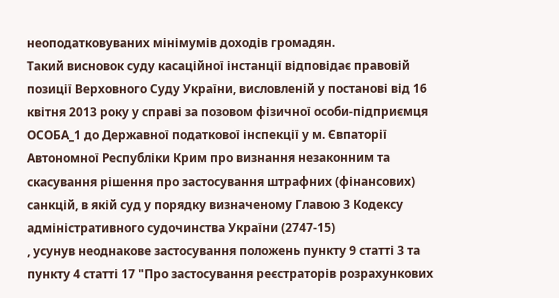неоподатковуваних мінімумів доходів громадян.
Такий висновок суду касаційної інстанції відповідає правовій позиції Верховного Суду України, висловленій у постанові від 16 квітня 2013 року у справі за позовом фізичної особи-підприємця ОСОБА_1 до Державної податкової інспекції у м. Євпаторії Автономної Республіки Крим про визнання незаконним та скасування рішення про застосування штрафних (фінансових) санкцій, в якій суд у порядку визначеному Главою 3 Кодексу адміністративного судочинства України (2747-15)
, усунув неоднакове застосування положень пункту 9 статті 3 та пункту 4 статті 17 "Про застосування реєстраторів розрахункових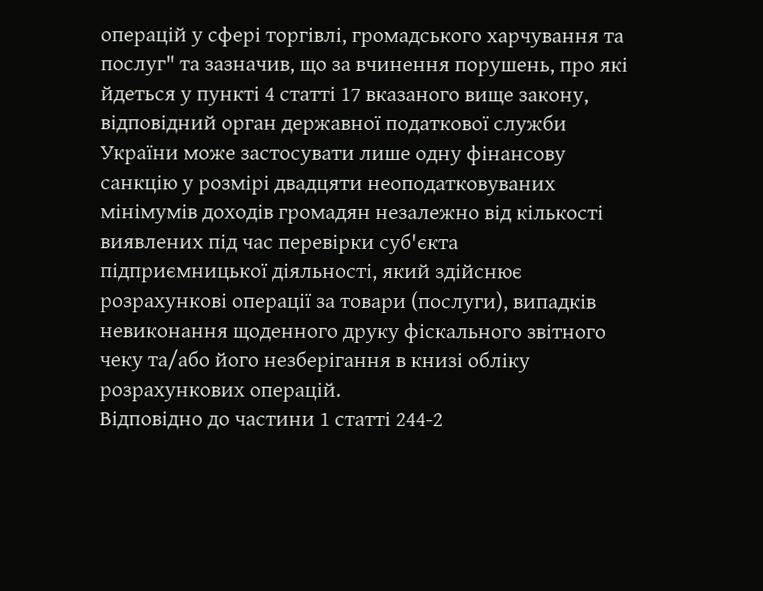операцій у сфері торгівлі, громадського харчування та послуг" та зазначив, що за вчинення порушень, про які йдеться у пункті 4 статті 17 вказаного вище закону, відповідний орган державної податкової служби України може застосувати лише одну фінансову санкцію у розмірі двадцяти неоподатковуваних мінімумів доходів громадян незалежно від кількості виявлених під час перевірки суб'єкта підприємницької діяльності, який здійснює розрахункові операції за товари (послуги), випадків невиконання щоденного друку фіскального звітного чеку та/або його незберігання в книзі обліку розрахункових операцій.
Відповідно до частини 1 статті 244-2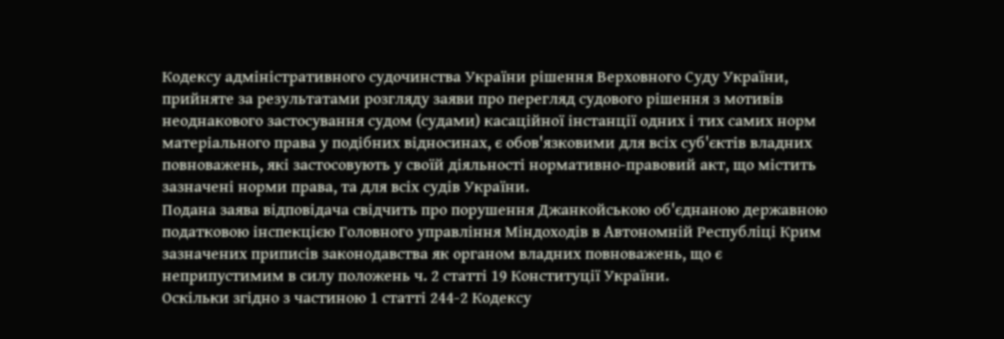Кодексу адміністративного судочинства України рішення Верховного Суду України, прийняте за результатами розгляду заяви про перегляд судового рішення з мотивів неоднакового застосування судом (судами) касаційної інстанції одних і тих самих норм матеріального права у подібних відносинах, є обов'язковими для всіх суб'єктів владних повноважень, які застосовують у своїй діяльності нормативно-правовий акт, що містить зазначені норми права, та для всіх судів України.
Подана заява відповідача свідчить про порушення Джанкойською об'єднаною державною податковою інспекцією Головного управління Міндоходів в Автономній Республіці Крим зазначених приписів законодавства як органом владних повноважень, що є неприпустимим в силу положень ч. 2 статті 19 Конституції України.
Оскільки згідно з частиною 1 статті 244-2 Кодексу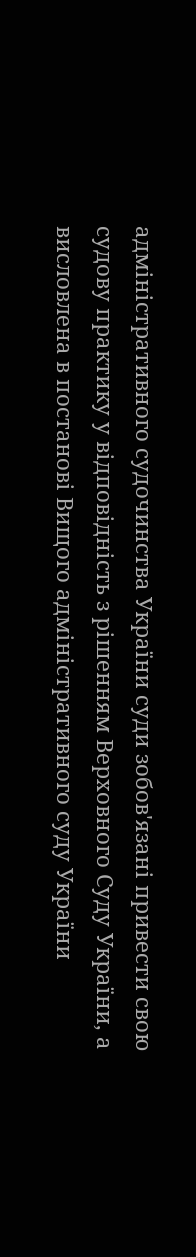адміністративного судочинства України суди зобов'язані привести свою судову практику у відповідність з рішенням Верховного Суду України, а висловлена в постанові Вищого адміністративного суду України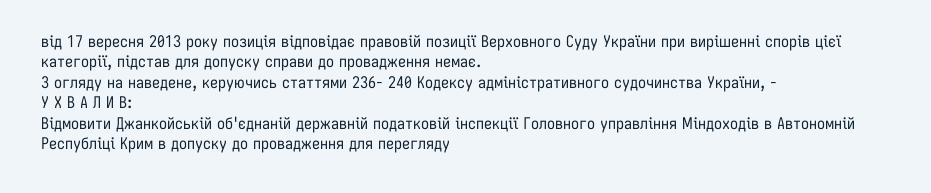від 17 вересня 2013 року позиція відповідає правовій позиції Верховного Суду України при вирішенні спорів цієї категорії, підстав для допуску справи до провадження немає.
З огляду на наведене, керуючись статтями 236- 240 Кодексу адміністративного судочинства України, -
У Х В А Л И В:
Відмовити Джанкойській об'єднаній державній податковій інспекції Головного управління Міндоходів в Автономній Республіці Крим в допуску до провадження для перегляду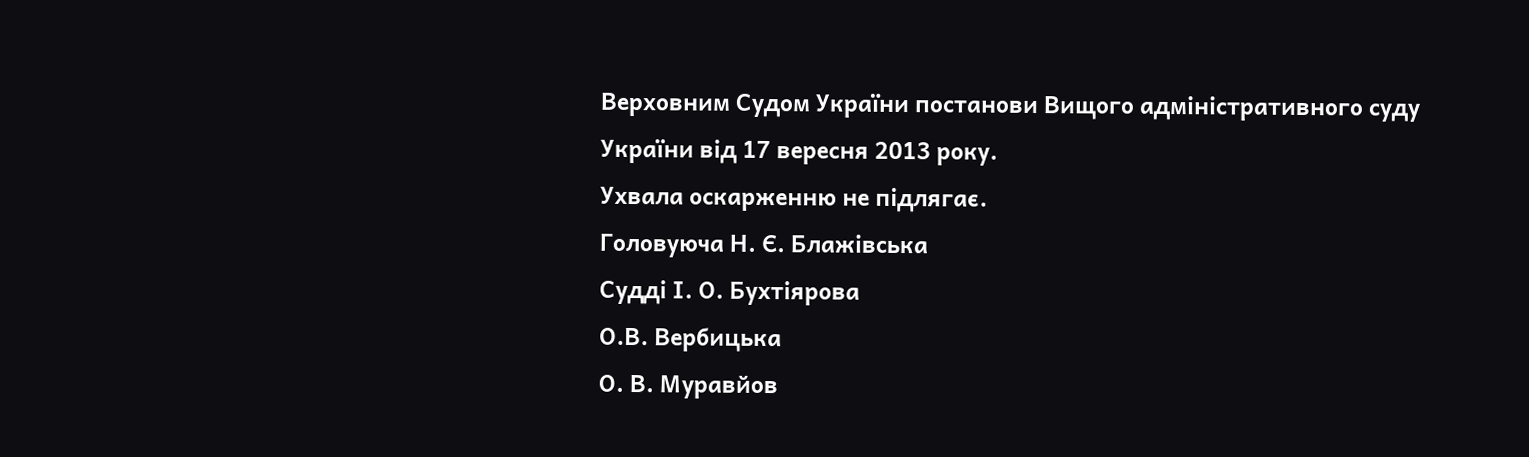Верховним Судом України постанови Вищого адміністративного суду України від 17 вересня 2013 року.
Ухвала оскарженню не підлягає.
Головуюча Н. Є. Блажівська
Судді І. О. Бухтіярова
О.В. Вербицька
О. В. Муравйов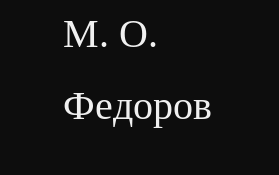М. О. Федоров